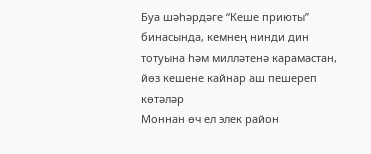Буа шәһәрдәге “Кеше приюты” бинасында, кемнең нинди дин тотуына һәм милләтенә карамастан, йөз кешене кайнар аш пешереп көтәләр
Моннан өч ел элек район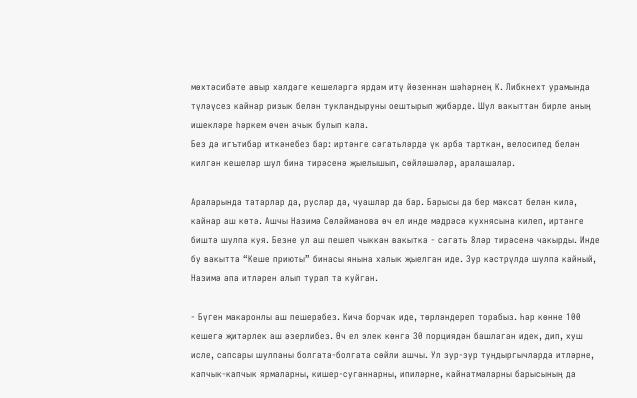мөхтәсибәте авыр хәлдәге кешеләргә ярдәм итү йөзеннән шәһәрнең К. Либкнехт урамында түләүсез кайнар ризык белән тукландыруны оештырып җибәрде. Шул вакыттан бирле аның ишекләре һәркем өчен ачык булып кала.
Без дә игътибар иткәнебез бар: иртәнге сәгатьләрдә үк арба тарткан, велосипед белән килгән кешеләр шул бина тирәсенә җыелышып, сөйләшәләр, аралашалар.

Араларында татарлар да, руслар да, чуашлар да бар. Барысы да бер максат белән килә, кайнар аш көтә. Ашчы Назимә Сөләйманова өч ел инде мәдрәсә кухнясына килеп, иртәнге биштә шулпа куя. Безне ул аш пешеп чыккан вакытка - сәгать 8ләр тирәсенә чакырды. Инде бу вакытта “Кеше приюты” бинасы янына халык җыелган иде. Зур кәстрүлдә шулпа кайный, Назимә апа итләрен алып турап та куйган.

- Бүген макаронлы аш пешерәбез. Кичә борчак иде, төрләндереп торабыз. Һәр көнне 100 кешегә җитәрлек аш әзерлибез. Өч ел элек көнгә 30 порциядән башлаган идек, дип, хуш исле, сапсары шулпаны болгата-болгата сөйли ашчы. Ул зур-зур туңдыргычларда итләрне, капчык-капчык ярмаларны, кишер-суганнарны, ипиләрне, кайнатмаларны барысының да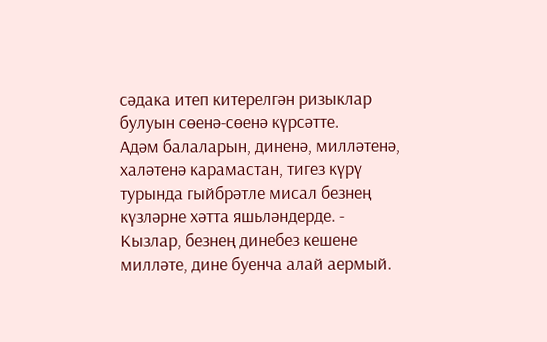сәдака итеп китерелгән ризыклар булуын сөенә-сөенә күрсәтте.
Адәм балаларын, диненә, милләтенә, халәтенә карамастан, тигез күрү турында гыйбрәтле мисал безнең күзләрне хәтта яшьләндерде. - Кызлар, безнең динебез кешене милләте, дине буенча алай аермый.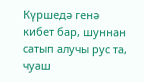Күршедә генә кибет бар, шуннан сатып алучы рус та, чуаш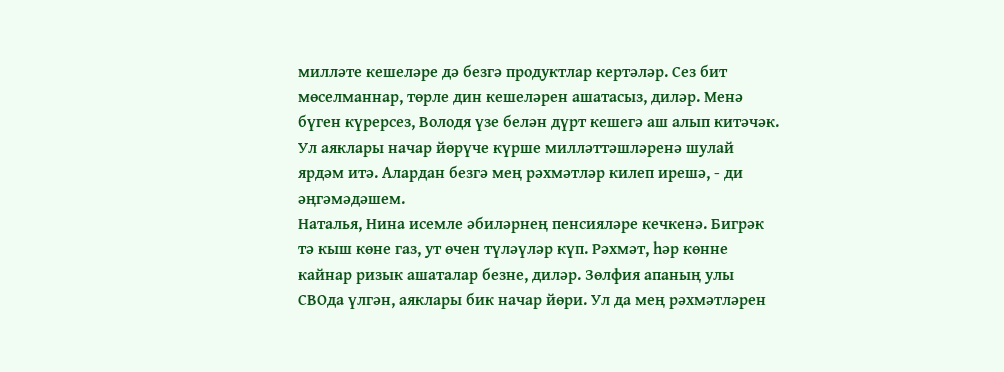милләте кешеләре дә безгә продуктлар кертәләр. Сез бит мөселманнар, төрле дин кешеләрен ашатасыз, диләр. Менә бүген күрерсез, Володя үзе белән дүрт кешегә аш алып китәчәк. Ул аяклары начар йөрүче күрше милләттәшләренә шулай ярдәм итә. Алардан безгә мең рәхмәтләр килеп ирешә, - ди әңгәмәдәшем.
Наталья, Нина исемле әбиләрнең пенсияләре кечкенә. Бигрәк тә кыш көне газ, ут өчен түләүләр күп. Рәхмәт, һәр көнне кайнар ризык ашаталар безне, диләр. Зөлфия апаның улы СВОда үлгән, аяклары бик начар йөри. Ул да мең рәхмәтләрен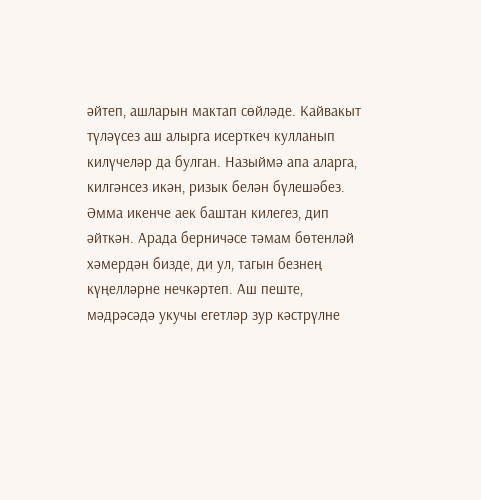әйтеп, ашларын мактап сөйләде. Кайвакыт түләүсез аш алырга исерткеч кулланып килүчеләр да булган. Назыймә апа аларга, килгәнсез икән, ризык белән бүлешәбез. Әмма икенче аек баштан килегез, дип әйткән. Арада берничәсе тәмам бөтенләй хәмердән бизде, ди ул, тагын безнең күңелләрне нечкәртеп. Аш пеште, мәдрәсәдә укучы егетләр зур кәстрүлне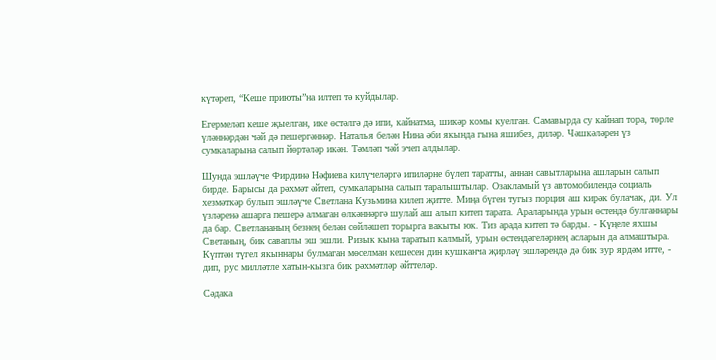күтәреп, “Кеше приюты”на илтеп тә куйдылар.

Егермеләп кеше җыелган, ике өстәлгә дә ипи, кайнатма, шикәр комы куелган. Самавырда су кайнап тора, төрле үләннәрдән чәй дә пешергәннәр. Наталья белән Нина әби якында гына яшибез, диләр. Чәшкәләрен үз сумкаларына салып йөртәләр икән. Тәмләп чәй эчеп алдылар.

Шунда эшләүче Фирдинә Нәфиева килүчеләргә ипиләрне бүлеп таратты, аннан савытларына ашларын салып бирде. Барысы да рәхмәт әйтеп, сумкаларына салып таралыштылар. Озакламый үз автомобилендә социаль хезмәткәр булып эшләүче Светлана Кузьмина килеп җитте. Миңа бүген тугыз порция аш кирәк булачак, ди. Ул үзләренә ашарга пешерә алмаган өлкәннәргә шулай аш алып китеп тарата. Араларында урын өстендә булганнары да бар. Светлананың безнең белән сөйләшеп торырга вакыты юк. Тиз арада китеп тә барды. - Күңеле яхшы Светаның, бик саваплы эш эшли. Ризык кына таратып калмый, урын өстендәгеләрнең асларын да алмаштыра. Күптән түгел якыннары булмаган мөселман кешесен дин кушканча җирләү эшләрендә дә бик зур ярдәм итте, - дип, рус милләтле хатын-кызга бик рәхмәтләр әйттеләр.

Сәдака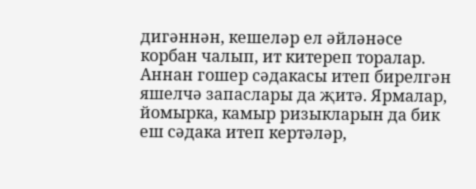дигәннән, кешеләр ел әйләнәсе корбан чалып, ит китереп торалар. Аннан гошер сәдакасы итеп бирелгән яшелчә запаслары да җитә. Ярмалар, йомырка, камыр ризыкларын да бик еш сәдака итеп кертәләр,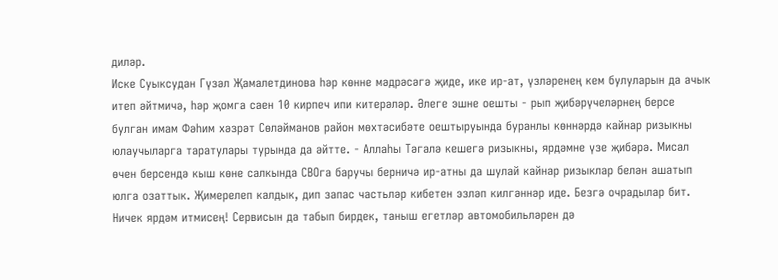диләр.
Иске Суыксудан Гүзәл Җамалетдинова һәр көнне мәдрәсәгә җиде, ике ир-ат, үзләренең кем булуларын да ачык итеп әйтмичә, һәр җомга саен 10 кирпеч ипи китерәләр. Әлеге эшне оешты - рып җибәрүчеләрнең берсе булган имам Фәһим хәзрәт Сөләйманов район мөхтәсибәте оештыруында буранлы көннәрдә кайнар ризыкны юлаучыларга таратулары турында да әйтте. - Аллаһы Тәгалә кешегә ризыкны, ярдәмне үзе җибәрә. Мисал өчен берсендә кыш көне салкында СВОга баручы берничә ир-атны да шулай кайнар ризыклар белән ашатып юлга озаттык. Җимерелеп калдык, дип запас частьләр кибетен эзләп килгәннәр иде. Безгә очрадылар бит. Ничек ярдәм итмисең! Сервисын да табып бирдек, таныш егетләр автомобильләрен дә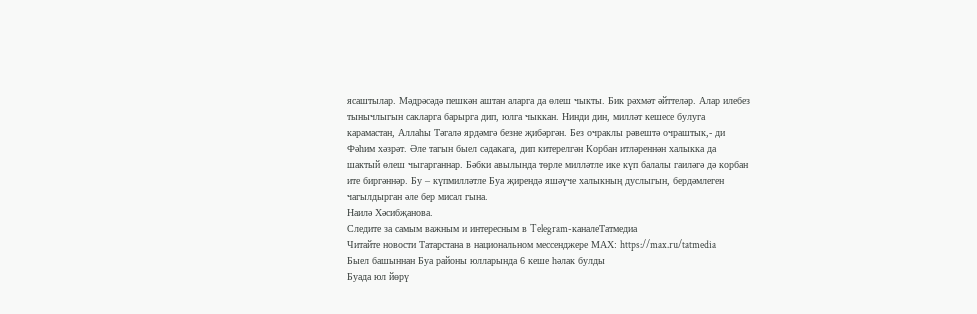ясаштылар. Мәдрәсәдә пешкән аштан аларга да өлеш чыкты. Бик рәхмәт әйттеләр. Алар илебез тынычлыгын сакларга барырга дип, юлга чыккан. Нинди дин, милләт кешесе булуга карамастан, Аллаһы Тәгалә ярдәмгә безне җибәргән. Без очраклы рәвештә очраштык,- ди Фәһим хәзрәт. Әле тагын быел сәдакага, дип китерелгән Корбан итләреннән халыкка да шактый өлеш чыгарганнар. Бәбки авылында төрле милләтле ике күп балалы гаиләгә дә корбан ите биргәннәр. Бу – күпмилләтле Буа җирендә яшәүче халыкның дуслыгын, бердәмлеген чагылдырган әле бер мисал гына.
Наилә Хәсибҗанова.
Следите за самым важным и интересным в Telegram-каналеТатмедиа
Читайте новости Татарстана в национальном мессенджере MАХ: https://max.ru/tatmedia
Быел башыннан Буа районы юлларында 6 кеше һәлак булды
Буада юл йөрү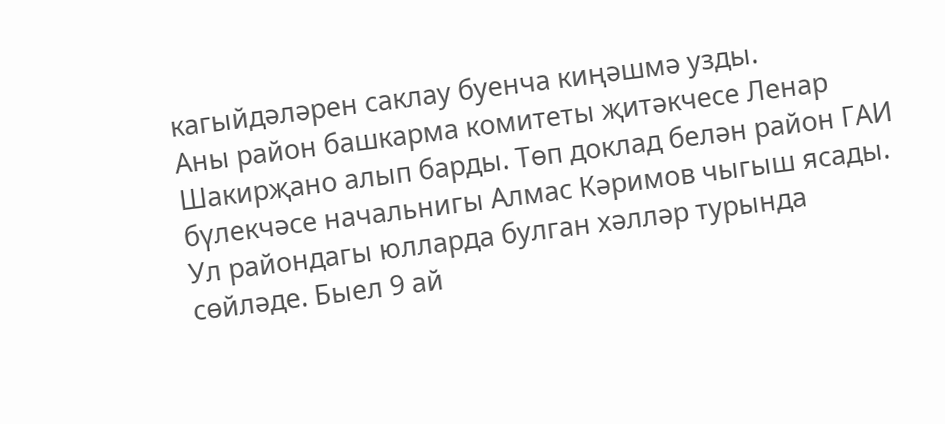кагыйдәләрен саклау буенча киңәшмә узды.
Аны район башкарма комитеты җитәкчесе Ленар Шакирҗано алып барды. Төп доклад белән район ГАИ бүлекчәсе начальнигы Алмас Кәримов чыгыш ясады. Ул райондагы юлларда булган хәлләр турында сөйләде. Быел 9 ай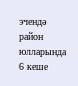эчендә район юлларында 6 кеше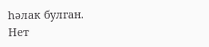һәлак булган.
Нет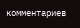комментариев